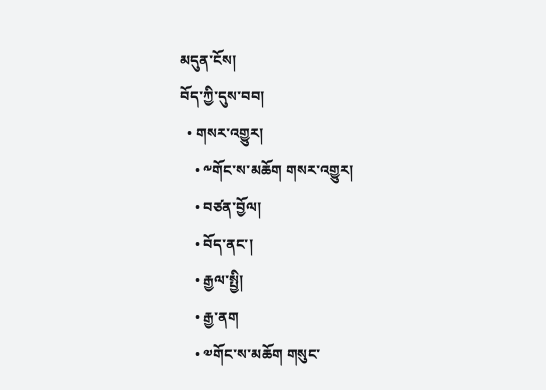མདུན་ངོས།
བོད་ཀྱི་དུས་བབ།
  • གསར་འགྱུར།
    • ༸གོང་ས་མཆོག གསར་འགྱུར།
    • བཙན་བྱོལ།
    • བོད་ནང་།
    • རྒྱལ་སྤྱི།
    • རྒྱ་ནག
    • ༧གོང་ས་མཆོག གསུང་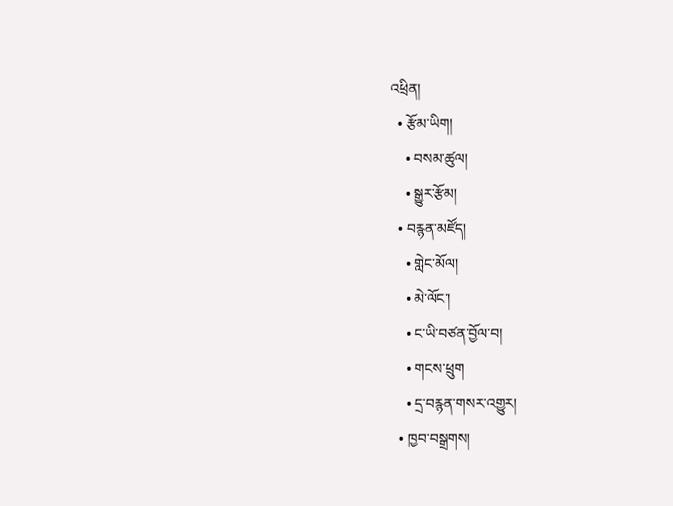འཕྲིན།
  • རྩོམ་ཡིག།
    • བསམ་ཚུལ།
    • སྒྱུར་རྩོམ།
  • བརྙན་མཛོད།
    • གླེང་མོལ།
    • མེ་ལོང་།
    • ང་ཡི་བཙན་བྱོལ་བ།
    • གངས་ཕྲུག
    • དྲ་བརྙན་གསར་འགྱུར།
  • ཁྱབ་བསྒྲགས།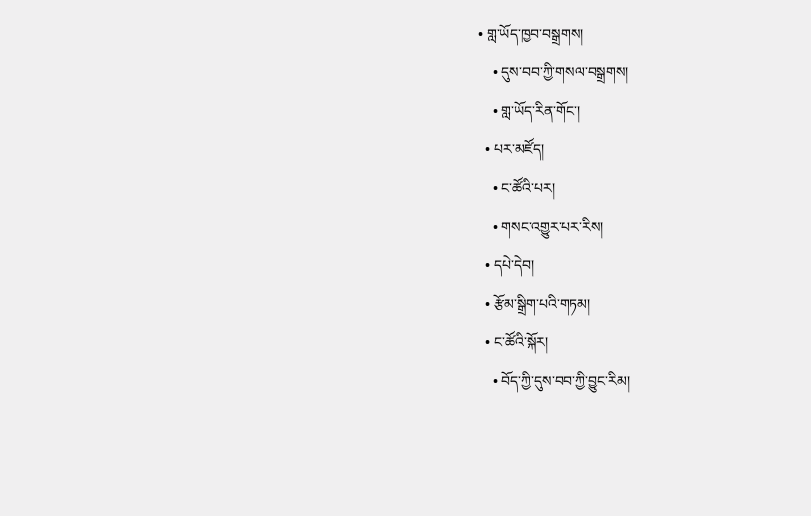• གླ་ཡོད་ཁྱབ་བསྒྲགས།
    • དུས་བབ་ཀྱི་གསལ་བསྒྲགས།
    • གླ་ཡོད་རིན་གོང་།
  • པར་མཛོད།
    • ང་ཚོའི་པར།
    • གསང་འགྱུར་པར་རིས།
  • དཔེ་དེབ།
  • རྩོམ་སྒྲིག་པའི་གཏམ།
  • ང་ཚོའི་སྐོར།
    • བོད་ཀྱི་དུས་བབ་ཀྱི་བྱུང་རིམ།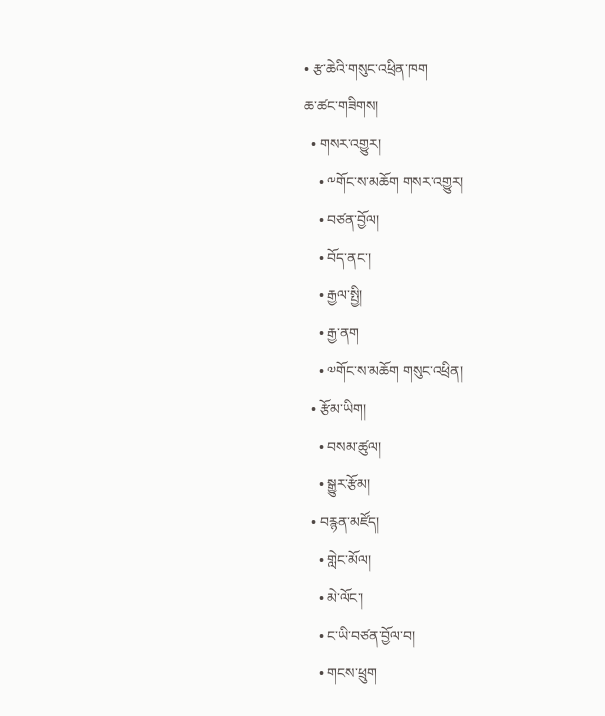• རྩ་ཆེའི་གསུང་འཕྲིན་ཁག
ཆ་ཚང་གཟིགས།
  • གསར་འགྱུར།
    • ༸གོང་ས་མཆོག གསར་འགྱུར།
    • བཙན་བྱོལ།
    • བོད་ནང་།
    • རྒྱལ་སྤྱི།
    • རྒྱ་ནག
    • ༧གོང་ས་མཆོག གསུང་འཕྲིན།
  • རྩོམ་ཡིག།
    • བསམ་ཚུལ།
    • སྒྱུར་རྩོམ།
  • བརྙན་མཛོད།
    • གླེང་མོལ།
    • མེ་ལོང་།
    • ང་ཡི་བཙན་བྱོལ་བ།
    • གངས་ཕྲུག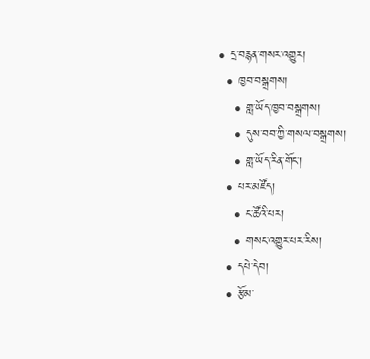• དྲ་བརྙན་གསར་འགྱུར།
  • ཁྱབ་བསྒྲགས།
    • གླ་ཡོད་ཁྱབ་བསྒྲགས།
    • དུས་བབ་ཀྱི་གསལ་བསྒྲགས།
    • གླ་ཡོད་རིན་གོང་།
  • པར་མཛོད།
    • ང་ཚོའི་པར།
    • གསང་འགྱུར་པར་རིས།
  • དཔེ་དེབ།
  • རྩོམ་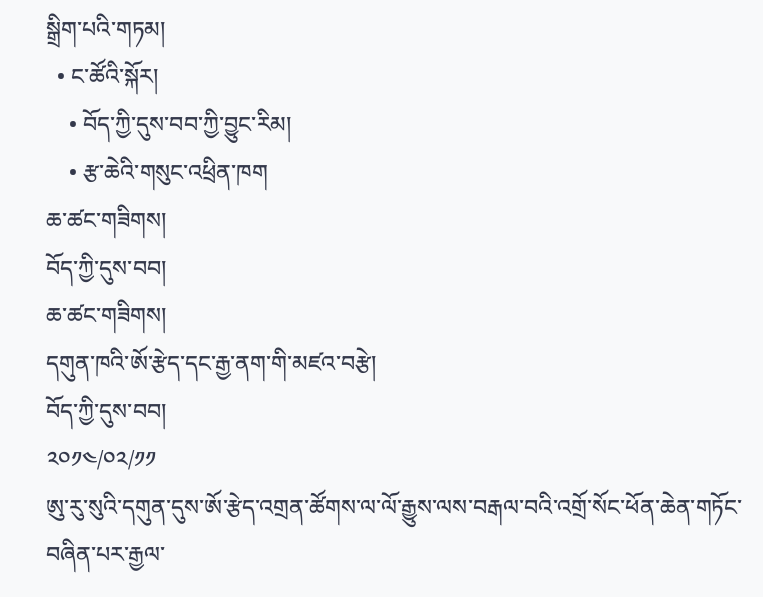སྒྲིག་པའི་གཏམ།
  • ང་ཚོའི་སྐོར།
    • བོད་ཀྱི་དུས་བབ་ཀྱི་བྱུང་རིམ།
    • རྩ་ཆེའི་གསུང་འཕྲིན་ཁག
ཆ་ཚང་གཟིགས།
བོད་ཀྱི་དུས་བབ།
ཆ་ཚང་གཟིགས།
དགུན་ཁའི་ཨོ་རྩེད་དང་རྒྱ་ནག་གི་མཛའ་བརྩེ།
བོད་ཀྱི་དུས་བབ།
༢༠༡༤/༠༢/༡༡
ཨུ་རུ་སུའི་དགུན་དུས་ཨོ་རྩེད་འགྲན་ཚོགས་ལ་ལོ་རྒྱུས་ལས་བརྒལ་བའི་འགྲོ་སོང་ཕོན་ཆེན་གཏོང་བཞིན་པར་རྒྱལ་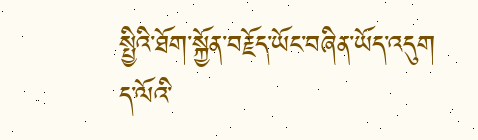སྤྱིའི་ཐོག་སྐྱོན་བརྗོད་ཡོང་བཞིན་ཡོད་འདུག
ད་ལོའི་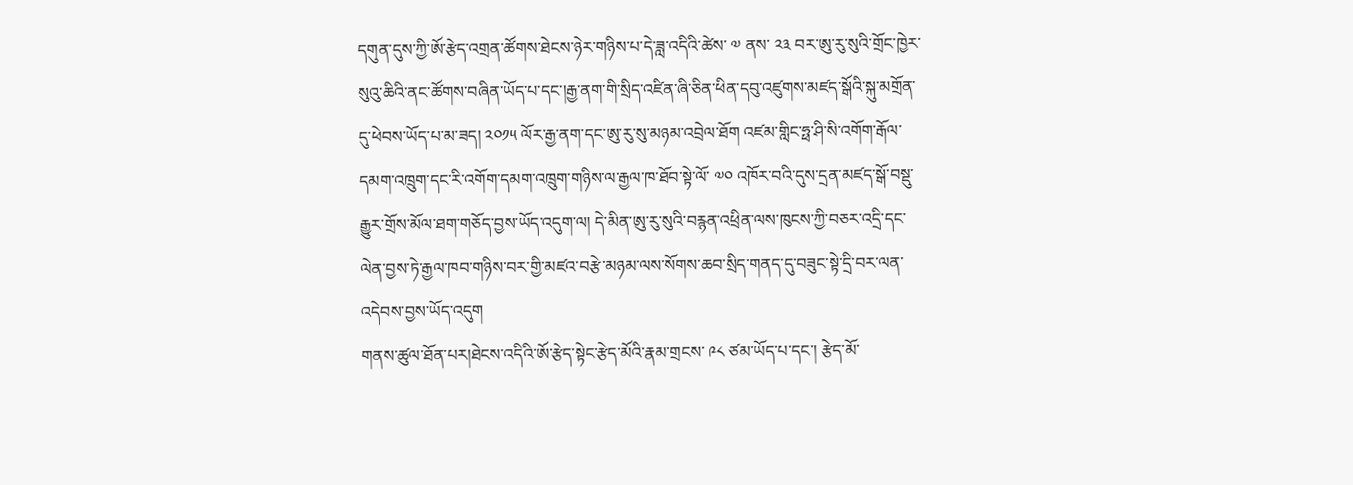དགུན་དུས་ཀྱི་ཨོ་རྩེད་འགྲན་ཚོགས་ཐེངས་ཉེར་གཉིས་པ་དེ་ཟླ་འདིའི་ཚེས་ ༧ ནས་ ༢༣ བར་ཨུ་རུ་སུའི་གྲོང་ཁྱེར་སུའུ་ཆིའི་ནང་ཚོགས་བཞིན་ཡོད་པ་དང་།རྒྱ་ནག་གི་སྲིད་འཛིན་ཞི་ཅིན་ཕིན་དབུ་འཛུགས་མཛད་སྒོའི་སྐུ་མགྲོན་དུ་ཕེབས་ཡོད་པ་མ་ཟད། ༢༠༡༥ ལོར་རྒྱ་ནག་དང་ཨུ་རུ་སུ་མཉམ་འབྲེལ་ཐོག འཛམ་གླིང་ཧྥ་ཤི་སི་འགོག་རྒོལ་དམག་འཁྲུག་དང་རི་འགོག་དམག་འཁྲུག་གཉིས་ལ་རྒྱལ་ཁ་ཐོབ་སྟེ་ལོ་ ༧༠ འཁོར་བའི་དུས་དྲན་མཛད་སྒོ་བསྡུ་རྒྱུར་གྲོས་མོལ་ཐག་གཅོད་བྱས་ཡོད་འདུག་ལ། དེ་མིན་ཨུ་རུ་སུའི་བརྙན་འཕྲིན་ལས་ཁུངས་ཀྱི་བཅར་འདྲི་དང་ལེན་བྱས་ཏེ་རྒྱལ་ཁབ་གཉིས་བར་གྱི་མཛའ་བརྩེ་མཉམ་ལས་སོགས་ཆབ་སྲིད་གནད་དུ་བཟུང་སྟེ་དྲི་བར་ལན་འདེབས་བྱས་ཡོད་འདུག
གནས་ཚུལ་ཐོན་པར།ཐེངས་འདིའི་ཨོ་རྩེད་སྟེང་རྩེད་མོའི་རྣམ་གྲངས་ ༩༨ ཙམ་ཡོད་པ་དང་། རྩེད་མོ་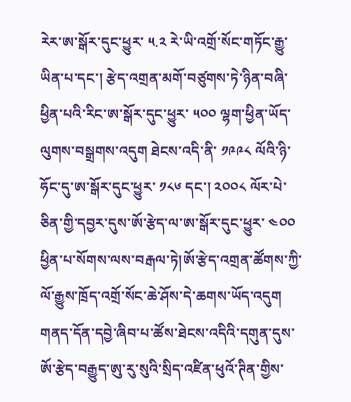རེར་ཨ་སྒོར་དུང་ཕྱུར་ ༥.༢ རེ་ཡི་འགྲོ་སོང་གཏོང་རྒྱུ་ཡིན་པ་དང་། རྩེད་འགྲན་མགོ་བཙུགས་ཏེ་ཉིན་བཞི་ཕྱིན་པའི་རིང་ཨ་སྒོར་དུང་ཕྱུར་ ༥༠༠ ལྷག་ཕྱིན་ཡོད་ལུགས་བསྒྲགས་འདུག ཐེངས་འདི་ནི་ ༡༩༩༨ ལོའི་ཉི་ཧོང་དུ་ཨ་སྒོར་དུང་ཕྱུར་ ༡༨༦ དང་། ༢༠༠༨ ལོར་པེ་ཅིན་གྱི་དབྱར་དུས་ཨོ་རྩེད་ལ་ཨ་སྒོར་དུང་ཕྱུར་ ༤༠༠ ཕྱིན་པ་སོགས་ལས་བརྒལ་ཏེ།ཨོ་རྩེད་འགྲན་ཚོགས་ཀྱི་ལོ་རྒྱུས་ཁྲོད་འགྲོ་སོང་ཆེ་ཤོས་དེ་ཆགས་ཡོད་འདུག
གནད་དོན་དབྱེ་ཞིབ་པ་ཚོས་ཐེངས་འདིའི་དགུན་དུས་ཨོ་རྩེད་བརྒྱུད་ཨུ་རུ་སུའི་སྲིད་འཛིན་ཕུའོ་ཊིན་གྱིས་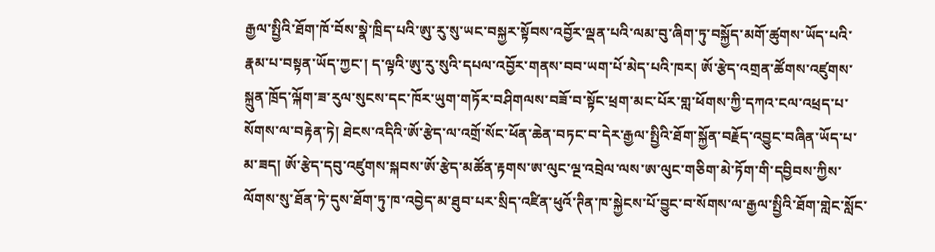རྒྱལ་སྤྱིའི་ཐོག་ཁོ་བོས་སྣེ་ཁྲིད་པའི་ཨུ་རུ་སུ་ཡང་བསྐྱར་སྟོབས་འབྱོར་ལྡན་པའི་ལམ་བུ་ཞིག་ཏུ་བསྐྱོད་མགོ་ཚུགས་ཡོད་པའི་རྣམ་པ་བསྟན་ཡོད་ཀྱང་། ད་ལྟའི་ཨུ་རུ་སུའི་དཔལ་འབྱོར་གནས་བབ་ཡག་པོ་མེད་པའི་ཁར། ཨོ་རྩེད་འགྲན་ཚོགས་འཛུགས་སྐྲུན་ཁྲོད་ལྐོག་ཟ་རུལ་སུངས་དང་ཁོར་ཡུག་གཏོར་བཤིགལས་བཟོ་བ་སྟོང་ཕྲག་མང་པོར་གླ་ཕོགས་ཀྱི་དཀའ་ངལ་འཕྲད་པ་སོགས་ལ་བརྟེན་ཏེ། ཐེངས་འདིའི་ཨོ་རྩེད་ལ་འགྲོ་སོང་ཕོན་ཆེན་བཏང་བ་དེར་རྒྱལ་སྤྱིའི་ཐོག་སྐྱོན་བརྗོད་འབྱུང་བཞིན་ཡོད་པ་མ་ཟད། ཨོ་རྩེད་དབུ་འཛུགས་སྐབས་ཨོ་རྩེད་མཚོན་རྟགས་ཨ་ལུང་ལྔ་འབྲེལ་ལས་ཨ་ལུང་གཅིག་མེ་ཏོག་གི་དབྱིབས་ཀྱིས་ལོགས་སུ་ཐོན་ཏེ་དུས་ཐོག་ཏུ་ཁ་འབྱེད་མ་ཐུབ་པར་སྲིད་འཛིན་ཕུའོ་ཊིན་ཁ་སྐྱེངས་པོ་བྱུང་བ་སོགས་ལ་རྒྱལ་སྤྱིའི་ཐོག་གླེང་སློང་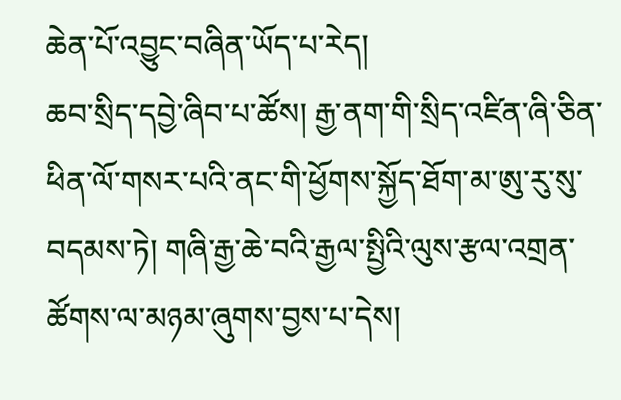ཆེན་པོ་འབྱུང་བཞིན་ཡོད་པ་རེད།
ཆབ་སྲིད་དབྱེ་ཞིབ་པ་ཚོས། རྒྱ་ནག་གི་སྲིད་འཛིན་ཞི་ཅིན་ཕིན་ལོ་གསར་པའི་ནང་གི་ཕྱོགས་སྐྱོད་ཐོག་མ་ཨུ་རུ་སུ་བདམས་ཏེ། གཞི་རྒྱ་ཆེ་བའི་རྒྱལ་སྤྱིའི་ལུས་རྩལ་འགྲན་ཚོགས་ལ་མཉམ་ཞུགས་བྱས་པ་དེས།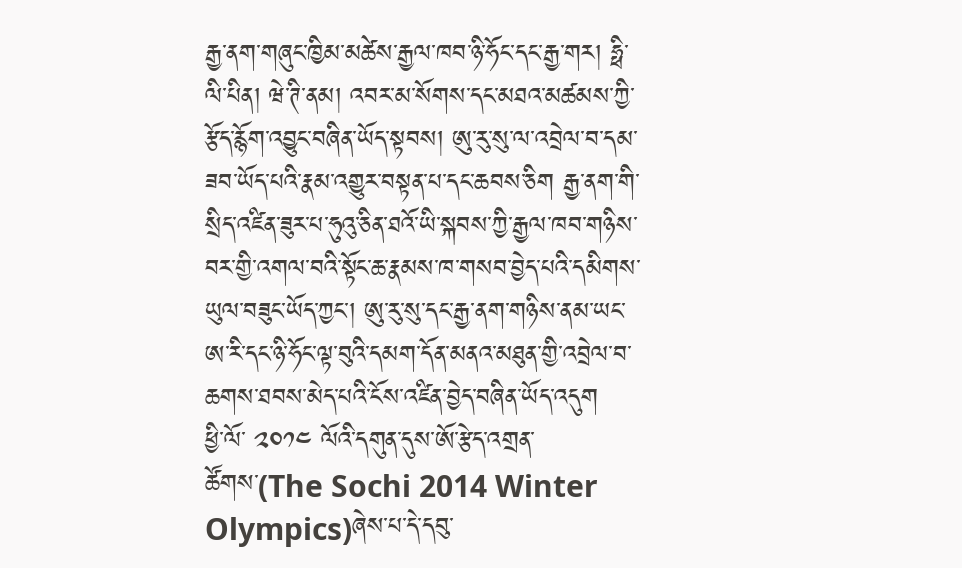རྒྱ་ནག་གཞུང་ཁྱིམ་མཚེས་རྒྱལ་ཁབ་ཉི་ཧོང་དང་རྒྱ་གར། ཧྥི་ལི་པིན། ཝེ་ཊི་ནམ། འབར་མ་སོགས་དང་མཐའ་མཚམས་ཀྱི་རྩོད་རྙོག་འབྱུང་བཞིན་ཡོད་སྟབས། ཨུ་རུ་སུ་ལ་འབྲེལ་བ་དམ་ཟབ་ཡོད་པའི་རྣམ་འགྱུར་བསྟན་པ་དང་ཆབས་ཅིག རྒྱ་ནག་གི་སྲིད་འཛིན་ཟུར་པ་ཧུའུ་ཅིན་ཐའོ་ཡི་སྐབས་ཀྱི་རྒྱལ་ཁབ་གཉིས་བར་གྱི་འགལ་བའི་སྟོང་ཆ་རྣམས་ཁ་གསབ་བྱེད་པའི་དམིགས་ཡུལ་བཟུང་ཡོད་ཀྱང་། ཨུ་རུ་སུ་དང་རྒྱ་ནག་གཉིས་ནམ་ཡང་ཨ་རི་དང་ཉི་ཧོང་ལྟ་བུའི་དམག་དོན་མནའ་མཐུན་གྱི་འབྲེལ་བ་ཆགས་ཐབས་མེད་པའི་ངོས་འཛིན་བྱེད་བཞིན་ཡོད་འདུག
ཕྱི་ལོ་ ༢༠༡༤ ལོའི་དགུན་དུས་ཨོ་རྩེད་འགྲན་ཚོགས་(The Sochi 2014 Winter Olympics)ཞེས་པ་དེ་དབུ་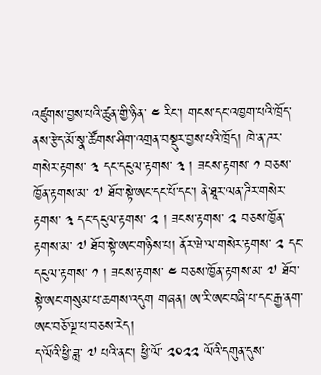འཛུགས་བྱས་པའི་ཚུན་གྱི་ཉིན་ ༤ རིང་། གངས་དང་འཁྱག་པའི་ཁྲོད་ནས་རྩེད་མོ་སྣ་ཚོགས་ཤིག་འགྲན་བསྡུར་བྱས་པའི་ཁྲོད། ཁེ་ན་ཌར་གསེར་རྟགས་ ༣ དང་དངུལ་རྟགས་ ༣ ། ཟངས་རྟགས་ ༡ བཅས་ཁྱོན་རྟགས་མ་ ༧ ཐོབ་སྟེ་ཨང་དང་པོ་དང་། ནེ་ཐཱར་ལན་ཌིར་གསེར་རྟགས་ ༣ དང་དངུལ་རྟགས་ ༢ ། ཟངས་རྟགས་ ༢ བཅས་ཁྱོན་རྟགས་མ་ ༧ ཐོབ་སྟེ་ཨང་གཉིས་པ། ནོར་ཝེ་ལ་གསེར་རྟགས་ ༢ དང་དངུལ་རྟགས་ ༡ ། ཟངས་རྟགས་ ༤ བཅས་ཁྱོན་རྟགས་མ་ ༧ ཐོབ་སྟེ་ཨང་གསུམ་པ་ཆགས་འདུག གཞན། ཨ་རི་ཨང་བཞི་པ་དང་རྒྱ་ནག་ཨང་བཅོ་ལྔ་པ་བཅས་རེད།
ད་ལོའི་ཕྱི་ཟླ་ ༧ པའི་ནང་། ཕྱི་ལོ་ ༢༠༢༢ ལོའི་དགུན་དུས་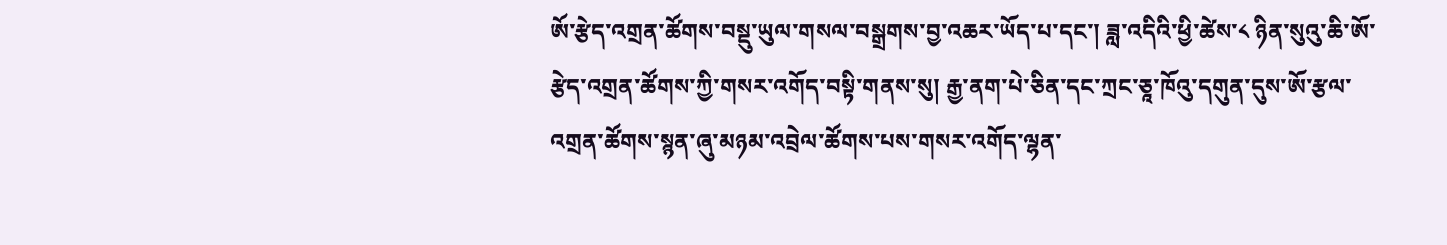ཨོ་རྩེད་འགྲན་ཚོགས་བསྡུ་ཡུལ་གསལ་བསྒྲགས་བྱ་འཆར་ཡོད་པ་དང་། ཟླ་འདིའི་ཕྱི་ཚེས་༨ ཉིན་སུའུ་ཆི་ཨོ་རྩེད་འགྲན་ཚོགས་ཀྱི་གསར་འགོད་བསྟི་གནས་སུ། རྒྱ་ནག་པེ་ཅིན་དང་ཀྲང་ཅཱ་ཁོའུ་དགུན་དུས་ཨོ་རྩལ་འགྲན་ཚོགས་སྙན་ཞུ་མཉམ་འབྲེལ་ཚོགས་པས་གསར་འགོད་ལྷན་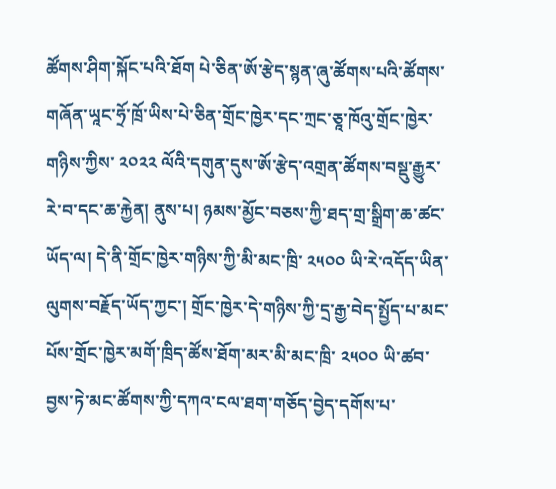ཚོགས་ཤིག་སྐོང་པའི་ཐོག པེ་ཅིན་ཨོ་རྩེད་སྙན་ཞུ་ཚོགས་པའི་ཚོགས་གཞོན་ཡཱང་ཧྲོ་ཁྲོ་ཡིས་པེ་ཅིན་གྲོང་ཁྱེར་དང་ཀྲང་ཅཱ་ཁོའུ་གྲོང་ཁྱེར་གཉིས་ཀྱིས་ ༢༠༢༢ ལོའི་དགུན་དུས་ཨོ་རྩེད་འགྲན་ཚོགས་བསྡུ་རྒྱུར་རེ་བ་དང་ཆ་རྐྱེན། ནུས་པ། ཉམས་མྱོང་བཅས་ཀྱི་ཐད་གྲ་སྒྲིག་ཆ་ཚང་ཡོད་ལ། དེ་ནི་གྲོང་ཁྱེར་གཉིས་ཀྱི་མི་མང་ཁྲི་ ༢༥༠༠ ཡི་རེ་འདོད་ཡིན་ལུགས་བརྗོད་ཡོད་ཀྱང་། གྲོང་ཁྱེར་དེ་གཉིས་ཀྱི་དྲ་རྒྱ་བེད་སྤྱོད་པ་མང་པོས་གྲོང་ཁྱེར་མགོ་ཁྲིད་ཚོས་ཐོག་མར་མི་མང་ཁྲི་ ༢༥༠༠ ཡི་ཚབ་བྱས་ཏེ་མང་ཚོགས་ཀྱི་དཀའ་ངལ་ཐག་གཅོད་བྱེད་དགོས་པ་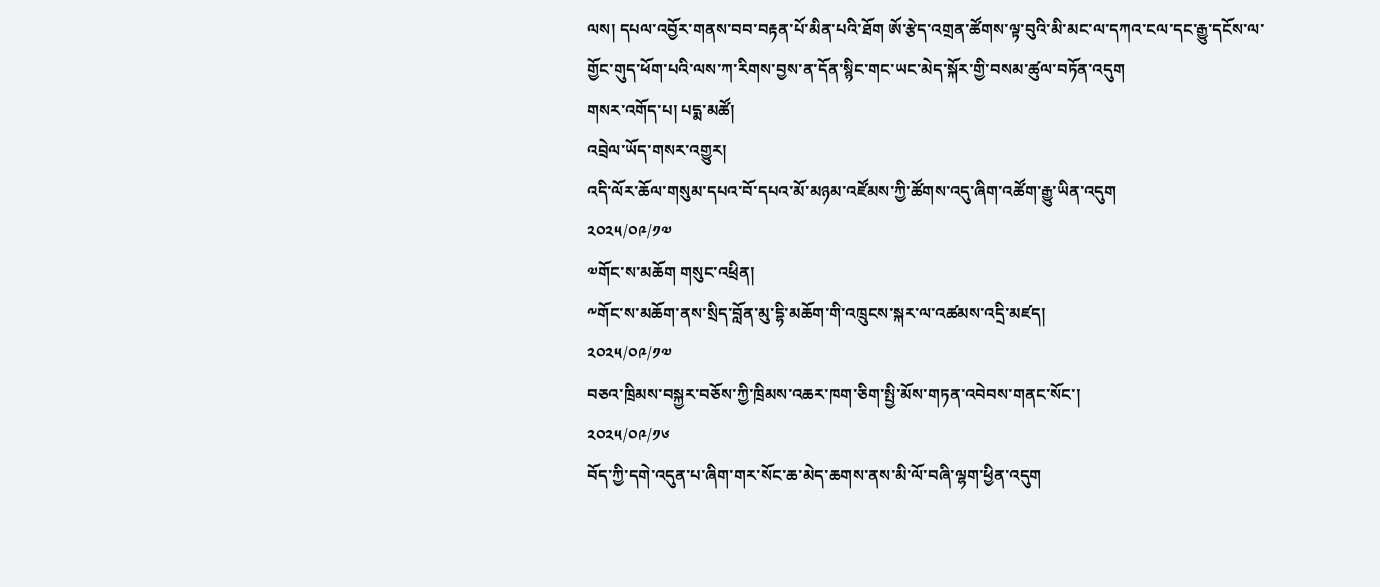ལས། དཔལ་འབྱོར་གནས་བབ་བརྟན་པོ་མིན་པའི་ཐོག ཨོ་རྩེད་འགྲན་ཚོགས་ལྟ་བུའི་མི་མང་ལ་དཀའ་ངལ་དང་རྒྱུ་དངོས་ལ་གྱོང་གུད་ཕོག་པའི་ལས་ཀ་རིགས་བྱས་ན་དོན་སྙིང་གང་ཡང་མེད་སྐོར་གྱི་བསམ་ཚུལ་བཏོན་འདུག
གསར་འགོད་པ། པདྨ་མཚོ།
འབྲེལ་ཡོད་གསར་འགྱུར།
འདི་ལོར་ཆོལ་གསུམ་དཔའ་བོ་དཔའ་མོ་མཉམ་འཛོམས་ཀྱི་ཚོགས་འདུ་ཞིག་འཚོག་རྒྱུ་ཡིན་འདུག
༢༠༢༥/༠༩/༡༧
༧གོང་ས་མཆོག གསུང་འཕྲིན།
༸གོང་ས་མཆོག་ནས་སྲིད་བློན་མུ་དྷི་མཆོག་གི་འཁྲུངས་སྐར་ལ་འཚམས་འདྲི་མཛད།
༢༠༢༥/༠༩/༡༧
བཅའ་ཁྲིམས་བསྐྱར་བཅོས་ཀྱི་ཁྲིམས་འཆར་ཁག་ཅིག་སྤྱི་མོས་གཏན་འབེབས་གནང་སོང་།
༢༠༢༥/༠༩/༡༦
བོད་ཀྱི་དགེ་འདུན་པ་ཞིག་གར་སོང་ཆ་མེད་ཆགས་ནས་མི་ལོ་བཞི་ལྷག་ཕྱིན་འདུག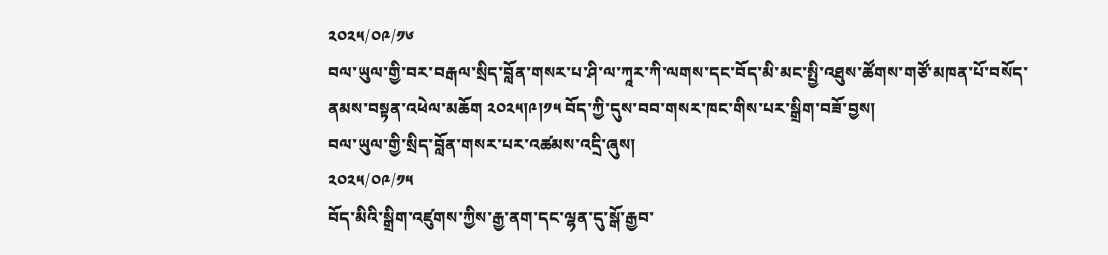༢༠༢༥/༠༩/༡༦
བལ་ཡུལ་གྱི་བར་བརྒལ་སྲིད་བློན་གསར་པ་ཤི་ལ་ཀཱར་ཀི་ལགས་དང་བོད་མི་མང་སྤྱི་འཐུས་ཚོགས་གཙོ་མཁན་པོ་བསོད་ནམས་བསྟན་འཕེལ་མཆོག ༢༠༢༥།༩།༡༥ བོད་ཀྱི་དུས་བབ་གསར་ཁང་གིས་པར་སྒྲིག་བཟོ་བྱས།
བལ་ཡུལ་གྱི་སྲིད་བློན་གསར་པར་འཚམས་འདྲི་ཞུས།
༢༠༢༥/༠༩/༡༥
བོད་མིའི་སྒྲིག་འཛུགས་ཀྱིས་རྒྱ་ནག་དང་ལྷན་དུ་སྒོ་རྒྱབ་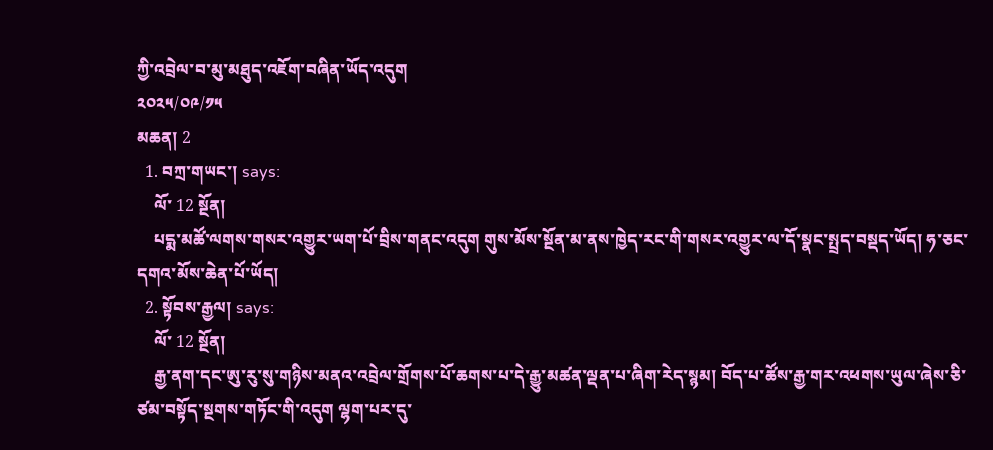ཀྱི་འབྲེལ་བ་མུ་མཐུད་འཇོག་བཞིན་ཡོད་འདུག
༢༠༢༥/༠༩/༡༥
མཆན། 2
  1. བཀྲ་གཡང་། says:
    ལོ་ 12 སྔོན།
    པདྨ་མཚོ་ལགས་གསར་འགྱུར་ཡག་པོ་བྲིས་གནང་འདུག གུས་མོས་སྔོན་མ་ནས་ཁྱེད་རང་གི་གསར་འགྱུར་ལ་དོ་སྣང་སྤྲད་བསྡད་ཡོད། ཧ་ཅང་དགའ་མོས་ཆེན་པོ་ཡོད།
  2. སྟོབས་རྒྱལ། says:
    ལོ་ 12 སྔོན།
    རྒྱ་ནག་དང་ཨུ་རུ་སུ་གཉིས་མནའ་འབྲེལ་གྲོགས་པོ་ཆགས་པ་དེ་རྒྱུ་མཚན་ལྡན་པ་ཞིག་རེད་སྙམ། བོད་པ་ཚོས་རྒྱ་གར་འཕགས་ཡུལ་ཞེས་ཅི་ཙམ་བསྟོད་སྔགས་གཏོང་གི་འདུག ལྷག་པར་དུ་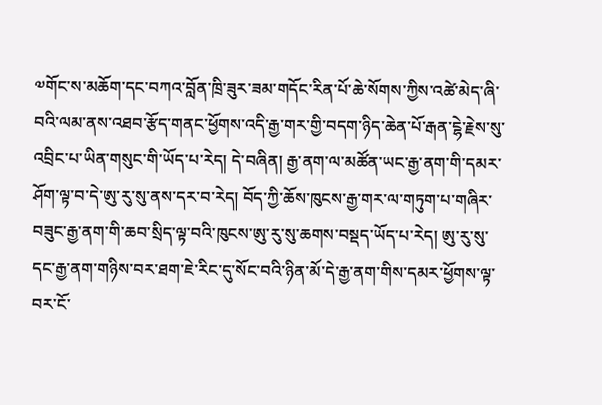༧གོང་ས་མཆོག་དང་བཀའ་བློན་ཁྲི་ཟུར་ཟམ་གདོང་རིན་པོ་ཆེ་སོགས་ཀྱིས་འཚེ་མེད་ཞི་བའི་ལམ་ནས་འཐབ་རྩོད་གནང་ཕྱོགས་འདི་རྒྱ་གར་གྱི་བདག་ཉིད་ཆེན་པོ་རྒན་ངྷེ་རྗེས་སུ་འབྲིང་པ་ཡིན་གསུང་གི་ཡོད་པ་རེད། དེ་བཞིན། རྒྱ་ནག་ལ་མཚོན་ཡང་རྒྱ་ནག་གི་དམར་ཤོག་ལྟ་བ་དེ་ཨུ་རུ་སུ་ནས་དར་བ་རེད། བོད་ཀྱི་ཆོས་ཁུངས་རྒྱ་གར་ལ་གཏུག་པ་གཞིར་བཟུང་རྒྱ་ནག་གི་ཆབ་སྲིད་ལྟ་བའི་ཁུངས་ཨུ་རུ་སུ་ཆགས་བསྡད་ཡོད་པ་རེད། ཨུ་རུ་སུ་དང་རྒྱ་ནག་གཉིས་བར་ཐག་ཇེ་རིང་དུ་སོང་བའི་ཉིན་མོ་དེ་རྒྱ་ནག་གིས་དམར་ཕྱོགས་ལྟ་བར་ངོ་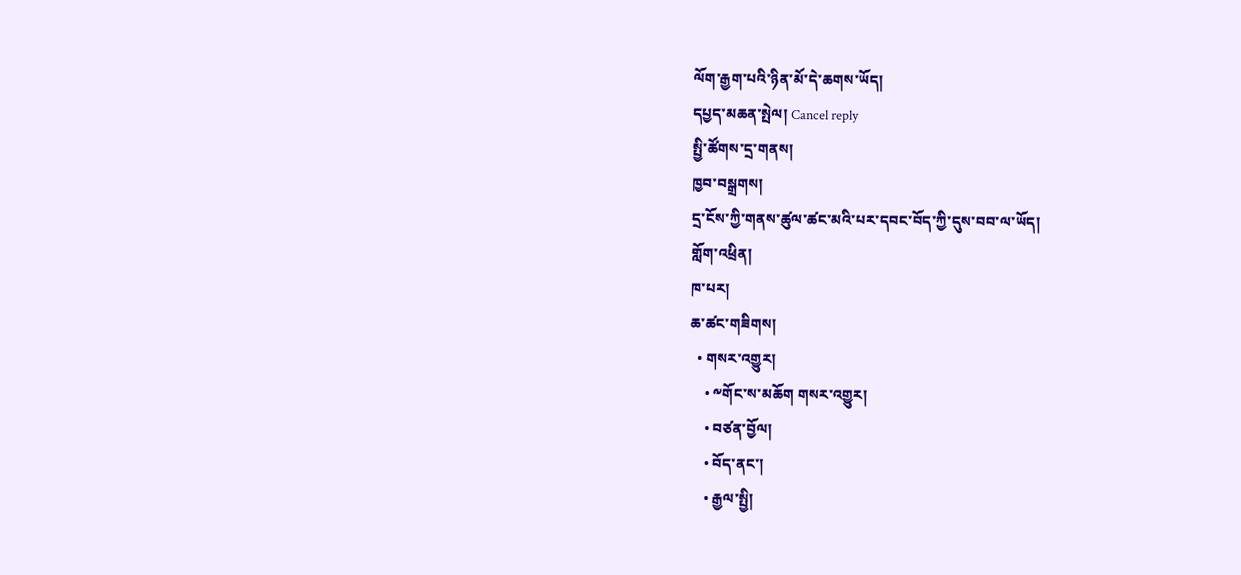ལོག་རྒྱག་པའི་ཉིན་མོ་དེ་ཆགས་ཡོད།
དཔྱད་མཆན་སྤེལ། Cancel reply
སྤྱི་ཚོགས་དྲ་གནས།
ཁྱབ་བསྒྲགས།
དྲ་ངོས་ཀྱི་གནས་ཚུལ་ཚང་མའི་པར་དབང་བོད་ཀྱི་དུས་བབ་ལ་ཡོད།
གློག་འཕྲིན།
ཁ་པར།
ཆ་ཚང་གཟིགས།
  • གསར་འགྱུར།
    • ༸གོང་ས་མཆོག གསར་འགྱུར།
    • བཙན་བྱོལ།
    • བོད་ནང་།
    • རྒྱལ་སྤྱི།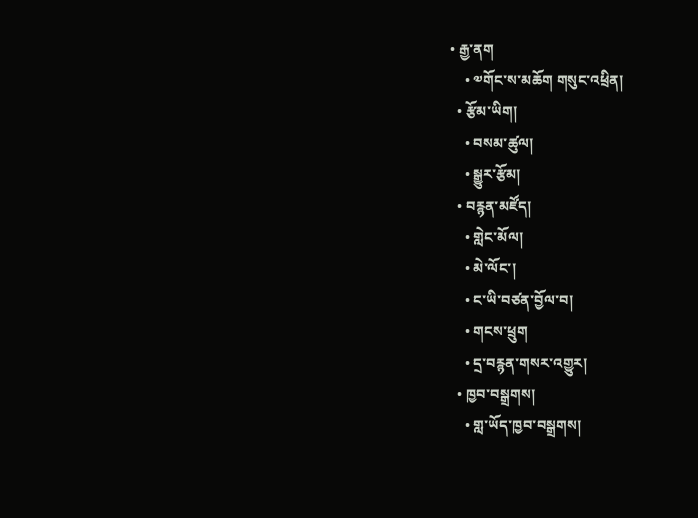• རྒྱ་ནག
    • ༧གོང་ས་མཆོག གསུང་འཕྲིན།
  • རྩོམ་ཡིག།
    • བསམ་ཚུལ།
    • སྒྱུར་རྩོམ།
  • བརྙན་མཛོད།
    • གླེང་མོལ།
    • མེ་ལོང་།
    • ང་ཡི་བཙན་བྱོལ་བ།
    • གངས་ཕྲུག
    • དྲ་བརྙན་གསར་འགྱུར།
  • ཁྱབ་བསྒྲགས།
    • གླ་ཡོད་ཁྱབ་བསྒྲགས།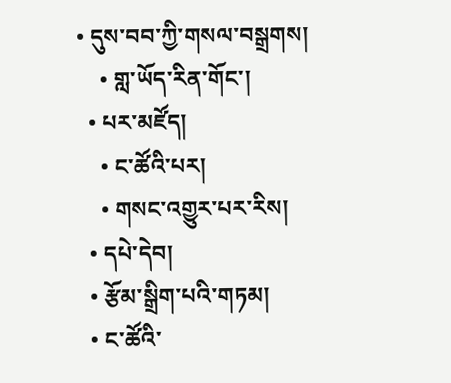• དུས་བབ་ཀྱི་གསལ་བསྒྲགས།
    • གླ་ཡོད་རིན་གོང་།
  • པར་མཛོད།
    • ང་ཚོའི་པར།
    • གསང་འགྱུར་པར་རིས།
  • དཔེ་དེབ།
  • རྩོམ་སྒྲིག་པའི་གཏམ།
  • ང་ཚོའི་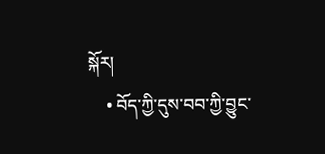སྐོར།
    • བོད་ཀྱི་དུས་བབ་ཀྱི་བྱུང་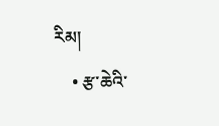རིམ།
    • རྩ་ཆེའི་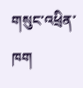གསུང་འཕྲིན་ཁག